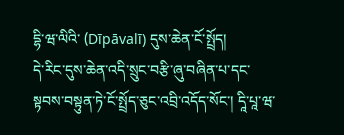དྷི་ཝ་ལིའི་ (Dīpāvalī) དུས་ཆེན་ངོ་སྤྲོད།
དེ་རིང་དུས་ཆེན་འདི་སྲུང་བརྩི་ཞུ་བཞིན་པ་དང་སྟབས་བསྟུན་ཏེ་ངོ་སྤྲོད་ཅུང་འབྲི་འདོད་སོང་། དཱི་པཱ་ཝ་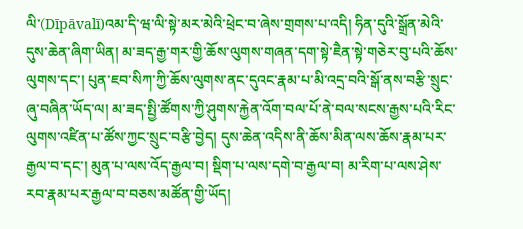ལི་(Dīpāvalī)འམ་དི་ཝ་ལི་སྟེ་མར་མེའི་ཕྲེང་བ་ཞེས་གྲགས་པ་འདི། ཧིན་དུའི་སྒྲོན་མེའི་དུས་ཆེན་ཞིག་ཡིན། མ་ཟད་རྒྱ་གར་གྱི་ཆོས་ལུགས་གཞན་དག་སྟེ་ཇཻན་སྟེ་གཅེར་བུ་པའི་ཆོས་ལུགས་དང་། པུན་ཇབ་སིཀ་ཀྱི་ཆོས་ལུགས་ནང་དུའང་རྣམ་པ་མི་འདྲ་བའི་སྒོ་ནས་བརྩི་སྲུང་ཞུ་བཞིན་ཡོད་ལ། མ་ཟད་སྤྱི་ཚོགས་ཀྱི་ཤུགས་རྐྱེན་འོག་བལ་པོ་ནེ་བལ་སངས་རྒྱས་པའི་རིང་ལུགས་འཛིན་པ་ཚོས་ཀྱང་སྲུང་བརྩི་བྱེད། དུས་ཆེན་འདིས་ནི་ཆོས་མིན་ལས་ཆོས་རྣམ་པར་རྒྱལ་བ་དང་། མུན་པ་ལས་འོད་རྒྱལ་བ། སྡིག་པ་ལས་དགེ་བ་རྒྱལ་བ། མ་རིག་པ་ལས་ཤེས་རབ་རྣམ་པར་རྒྱལ་བ་བཅས་མཚོན་གྱི་ཡོད།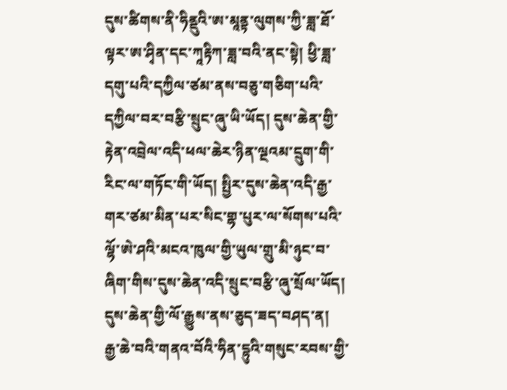དུས་ཚིགས་ནི་ཧིནྡུའི་ཨ་མཱནྟ་ལུགས་ཀྱི་ཟླ་ཐོ་ལྟར་ཨ་ཤྭིན་དང་ཀཱརྟིཀ་ཟླ་བའི་ནང་སྟེ། ཕྱི་ཟླ་དགུ་པའི་དཀྱིལ་ཙམ་ནས་བཅུ་གཅིག་པའི་དཀྱིལ་བར་བརྩི་སྲུང་ཞུ་ཡི་ཡོད། དུས་ཆེན་གྱི་རྟེན་འབྲེལ་འདི་ཕལ་ཆེར་ཉིན་ལྔའམ་དྲུག་གི་རིང་ལ་གཏོང་གི་ཡོད། སྤྱིར་དུས་ཆེན་འདི་རྒྱ་གར་ཙམ་མིན་པར་སིང་གྷ་པུར་ལ་སོགས་པའི་ལྷོ་ཨེ་ཤའི་མངའ་ཁུལ་གྱི་ཡུལ་གྲུ་མི་ཉུང་བ་ཞིག་གིས་དུས་ཆེན་འདི་སྲུང་བརྩི་ཞུ་སྲོལ་ཡོད།
དུས་ཆེན་གྱི་ལོ་རྒྱུས་ནས་ཅུད་ཟད་བཤད་ན།
རྒྱ་ཆེ་བའི་གནའ་བོའི་ཧིན་དྷུའི་གསུང་རབས་གྱི་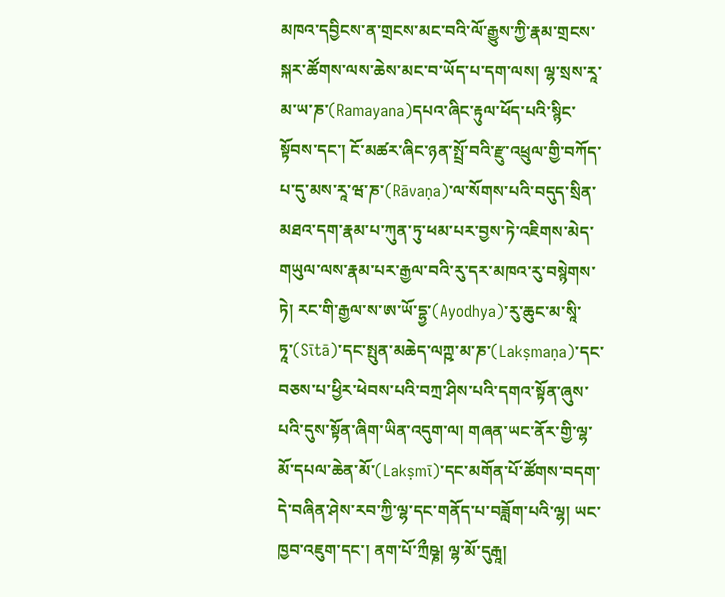མཁའ་དབྱིངས་ན་གྲངས་མང་བའི་ལོ་རྒྱུས་ཀྱི་རྣམ་གྲངས་སྐར་ཚོགས་ལས་ཆེས་མང་བ་ཡོད་པ་དག་ལས། ལྷ་སྲས་རཱ་མ་ཡ་ཎ་(Ramayana)དཔའ་ཞིང་རྟུལ་ཕོད་པའི་སྙིང་སྟོབས་དང་། ངོ་མཚར་ཞིང་ཉན་སྤྲོ་བའི་རྫུ་འཕྲུལ་གྱི་བཀོད་པ་དུ་མས་རཱ་ཝ་ཎ་(Rāvaṇa)་ལ་སོགས་པའི་བདུད་སྲིན་མཐའ་དག་རྣམ་པ་ཀུན་ཏུ་ཕམ་པར་བྱས་ཏེ་འཇིགས་མེད་གཡུལ་ལས་རྣམ་པར་རྒྱལ་བའི་རུ་དར་མཁའ་རུ་བསྙེགས་ཏེ། རང་གི་རྒྱལ་ས་ཨ་ཡོ་དྷྱ་(Ayodhya)་རུ་ཆུང་མ་སཱི་ཏཱ་(Sītā)་དང་སྤུན་མཆེད་ལཀྵ་མ་ཎ་(Lakṣmaṇa)་དང་བཅས་པ་ཕྱིར་ཕེབས་པའི་བཀྲ་ཤིས་པའི་དགའ་སྟོན་ཞུས་པའི་དུས་སྟོན་ཞིག་ཡིན་འདུག་ལ། གཞན་ཡང་ནོར་གྱི་ལྷ་མོ་དཔལ་ཆེན་མོ་(Lakṣmī)་དང་མགོན་པོ་ཚོགས་བདག་དེ་བཞིན་ཤེས་རབ་ཀྱི་ལྷ་དང་གནོད་པ་བཟློག་པའི་ལྷ། ཡང་ཁྱབ་འཇུག་དང་། ནག་པོ་ཀྲྀཥྞ། ལྷ་མོ་དུརྒཱ།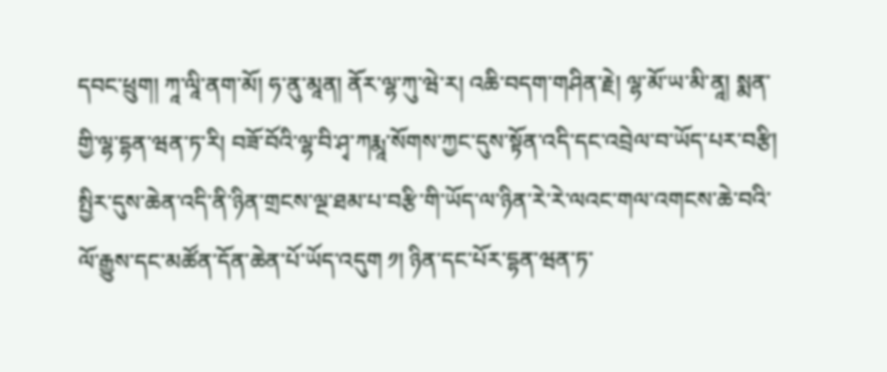དབང་ཕྲུག། ཀཱ་ལཱི་ནག་མོ། ཧ་ནུ་མཱན། ནོར་ལྷ་ཀུ་ཝེ་ར། འཆི་བདག་གཤིན་རྗེ། ལྷ་མོ་ཡ་མི་ནཱ། སྨན་གྱི་ལྷ་དྷན་ཝན་ཏ་རི། བཟོ་བོའི་ལྷ་བི་ཤྭ་ཀརྨཱ་སོགས་ཀྱང་དུས་སྟོན་འདི་དང་འབྲེལ་བ་ཡོད་པར་བརྩི།
སྤྱིར་དུས་ཆེན་འདི་ནི་ཉིན་གྲངས་ལྔ་ཐམ་པ་བརྩི་གི་ཡོད་ལ་ཉིན་རེ་རེ་ལའང་གལ་འགངས་ཆེ་བའི་ལོ་རྒྱུས་དང་མཚོན་དོན་ཆེན་པོ་ཡོད་འདུག ༡། ཉིན་དང་པོར་དྷན་ཝན་ཏ་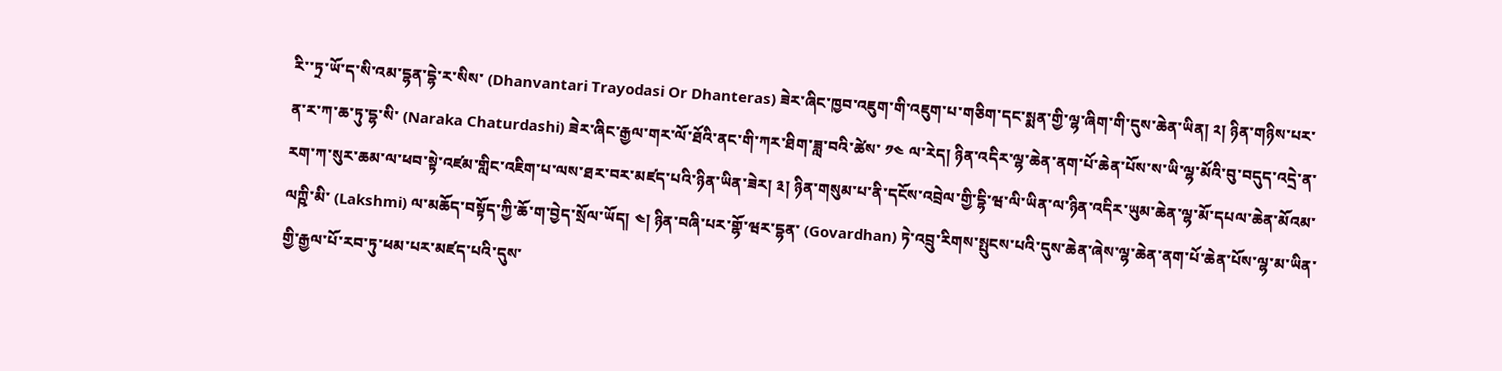རི་་ཏྲ་ཡོ་ད་སི་འམ་དྷན་དྷེ་ར་སིས་ (Dhanvantari Trayodasi Or Dhanteras) ཟེར་ཞིང་ཁྱབ་འཇུག་གི་འཇུག་པ་གཅིག་དང་སྨན་གྱི་ལྷ་ཞིག་གི་དུས་ཆེན་ཡིན། ༢། ཉིན་གཉིས་པར་ན་ར་ཀ་ཆ་ཏུ་དྷ་སི་ (Naraka Chaturdashi) ཟེར་ཞིང་རྒྱལ་གར་ལོ་ཐོའི་ནང་གི་ཀར་ཐིག་ཟླ་བའི་ཚེས་ ༡༤ ལ་རེད། ཉིན་འདིར་ལྷ་ཆེན་ནག་པོ་ཆེན་པོས་ས་ཡི་ལྷ་མོའི་བུ་བདུད་འདྲེ་ན་རག་ཀ་སུར་ཆམ་ལ་ཕབ་སྟེ་འཛམ་གླིང་འཇིག་པ་ལས་ཐར་བར་མཛད་པའི་ཉིན་ཡིན་ཟེར། ༣། ཉིན་གསུམ་པ་ནི་དངོས་འབྲེལ་གྱི་དྷི་ཝ་ལི་ཡིན་ལ་ཉིན་འདིར་ཡུམ་ཆེན་ལྷ་མོ་དཔལ་ཆེན་མོའམ་ལཀྵི་མི་ (Lakshmi) ལ་མཆོད་བསྟོད་ཀྱི་ཆོ་ག་བྱེད་སྲོལ་ཡོད། ༤། ཉིན་བཞི་པར་གྷོ་ཝར་དྷན་ (Govardhan) ཏེ་འབྲུ་རིགས་སྤུངས་པའི་དུས་ཆེན་ཞེས་ལྷ་ཆེན་ནག་པོ་ཆེན་པོས་ལྷ་མ་ཡིན་གྱི་རྒྱལ་པོ་རབ་ཏུ་ཕམ་པར་མཛད་པའི་དུས་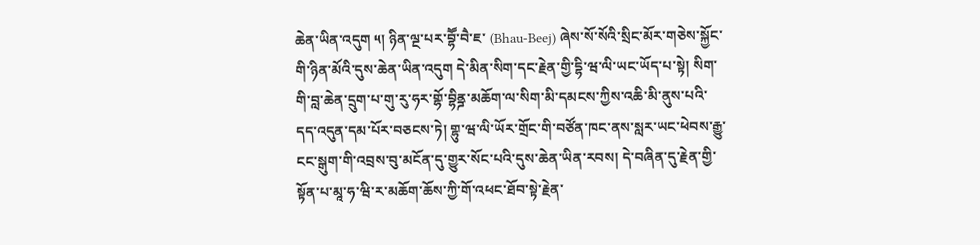ཆེན་ཡིན་འདུག ༥། ཉིན་ལྔ་པར་བྷཽ་བཻ་ཇ་ (Bhau-Beej) ཞེས་སོ་སོའི་སྲིང་མོར་གཅེས་སྐྱོང་གི་ཉིན་མོའི་དུས་ཆེན་ཡིན་འདུག དེ་མིན་སིག་དང་རྗེན་གྱི་དྷི་ཝ་ལི་ཡང་ཡོད་པ་སྟེ། སིག་གི་བླ་ཆེན་དྲུག་པ་གུ་རུ་ཧར་གྷོ་བྷིནྜ་མཆོག་ལ་སིག་མི་དམངས་ཀྱིས་འཆི་མི་ནུས་པའི་དད་འདུན་དམ་པོར་བཅངས་ཏེ། གྷུ་ཝ་ལི་ཡོར་གྲོང་གི་བཙོན་ཁང་ནས་སླར་ཡང་ཕེབས་རྒྱུ་ངང་སྒུག་གི་འབྲས་བུ་མངོན་དུ་གྱུར་སོང་པའི་དུས་ཆེན་ཡིན་རབས། དེ་བཞིན་དུ་རྗེན་གྱི་སྟོན་པ་མཱ་ཧ་ཝི་ར་མཆོག་ཆོས་ཀྱི་གོ་འཕང་ཐོབ་སྟེ་རྗེན་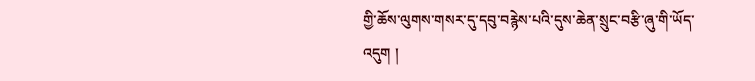གྱི་ཆོས་ལུགས་གསར་དུ་དབུ་བརྙེས་པའི་དུས་ཆེན་སྲུང་བརྩི་ཞུ་གི་ཡོད་འདུག །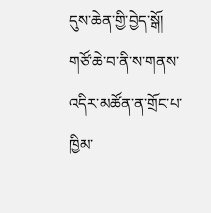དུས་ཆེན་གྱི་བྱེད་སྒོ།
གཙོ་ཆེ་བ་ནི་ས་གནས་འདིར་མཚོན་ན་གྲོང་པ་ཁྱིམ་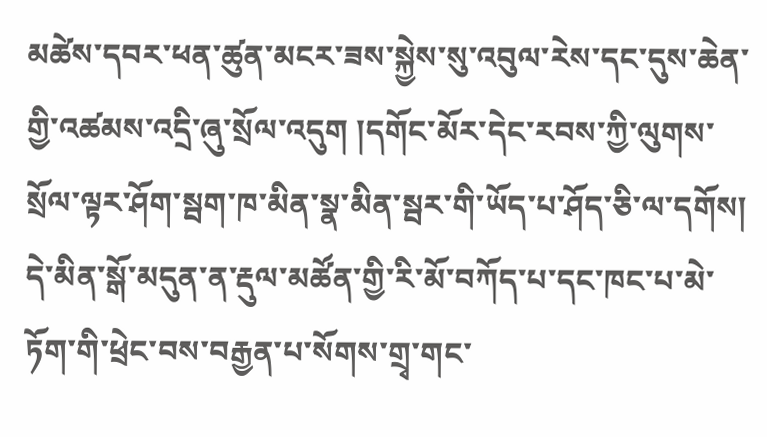མཚེས་དབར་ཕན་ཚུན་མངར་ཟས་སྐྱེས་སུ་འབུལ་རེས་དང་དུས་ཆེན་གྱི་འཚམས་འདྲི་ཞུ་སྲོལ་འདུག །དགོང་མོར་དེང་རབས་ཀྱི་ལུགས་སྲོལ་ལྟར་ཤོག་སྦག་ཁ་མིན་སྣ་མིན་སྦར་གི་ཡོད་པ་ཤོད་ཅི་ལ་དགོས། དེ་མིན་སྒོ་མདུན་ན་རྡུལ་མཚོན་གྱི་རི་མོ་བཀོད་པ་དང་ཁང་པ་མེ་ཏོག་གི་ཕྲེང་བས་བརྒྱན་པ་སོགས་གྲྭ་གང་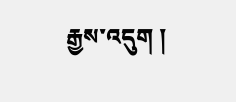རྒྱས་འདུག །